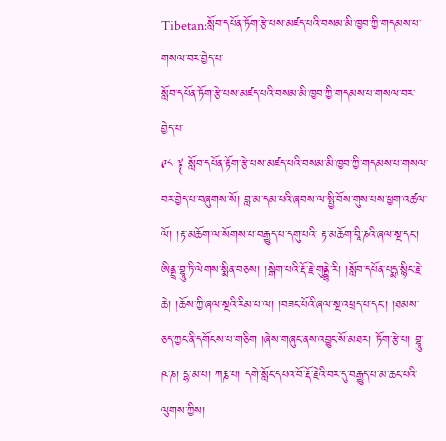Tibetan:སློབ་དཔོན་ཏོག་རྩེ་པས་མཛད་པའི་བསམ་མི་ཁྱབ་ཀྱི་གདམས་པ་གསལ་བར་བྱེད་པ་
སློབ་དཔོན་ཏོག་རྩེ་པས་མཛད་པའི་བསམ་མི་ཁྱབ་ཀྱི་གདམས་པ་གསལ་བར་བྱེད་པ་
༩༨ ༈ སློབ་དཔོན་རྟོག་རྩེ་པས་མཛད་པའི་བསམ་མི་ཁྱབ་ཀྱི་གདམས་པ་གསལ་བར་བྱེད་པ་བཞུགས་སོ། བླ་མ་དམ་པའི་ཞབས་ལ་སྤྱི་བོས་གུས་པས་ཕྱག་འཚལ་ལོ། །རྟ་མཆོག་ལ་སོགས་པ་བརྒྱུད་པ་དགུ་པའི་ རྟ་མཆོག་བཱི་ཎའི་ཞལ་སྔ་དང་། ཨིནྡྲ་བྷཱུ་ཏི་ལེགས་སྨིན་བཅས། །སྒེག་པའི་རྡོ་རྗེ་གུནྡྷེ་རི། །སློབ་དཔོན་པདྨ་སྙིང་རྗེ་ཆེ། །ཆོས་ཀྱི་ཞལ་སྔའི་རིམ་པ་ལ། །བཟང་པོའི་ཞལ་སྔ་འཕྲད་པ་དང་། །ཐམས་ཅད་ཀྱང་ནི་དགོངས་པ་གཅིག །ཞེས་གཞུང་ནས་འབྱུང་སོ་མཐར། ཏོག་རྩེ་པ། བྷཱུ་ཥ་ཎ། དྷ་མ་པ། ཀརྞ་པ། དགེ་སློང་དཔའ་བོ་རྡོ་རྗེའི་བར་དུ་བརྒྱུད་པ་མ་ཆང་པའི་ལུགས་ཀྱིས།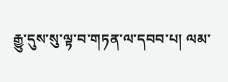རྒྱུ་དུས་སུ་ལྟ་བ་གཏན་ལ་དབབ་པ། ལམ་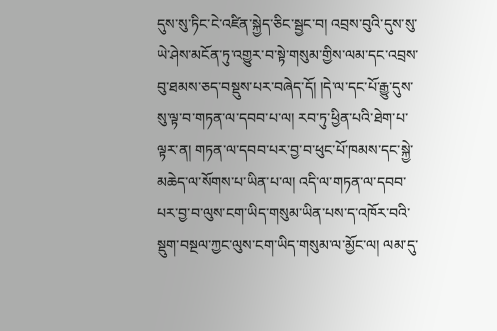དུས་སུ་ཏིང་ངེ་འཛིན་སྐྱེད་ཅིང་སྦྱང་བ། འབྲས་བུའི་དུས་སུ་ཡེ་ཤེས་མངོན་ཏུ་འགྱུར་བ་སྟེ་གསུམ་གྱིས་ལམ་དང་འབྲས་བུ་ཐམས་ཅད་བསྡུས་པར་བཞེད་དོ། །དེ་ལ་དང་པོ་རྒྱུ་དུས་སུ་ལྟ་བ་གཏན་ལ་དབབ་པ་ལ། རབ་ཏུ་ཕྱིན་པའི་ཐེག་པ་ལྟར་ན། གཏན་ལ་དབབ་པར་བྱ་བ་ཕུང་པོ་ཁམས་དང་སྐྱེ་མཆེད་ལ་སོགས་པ་ཡིན་པ་ལ། འདི་ལ་གཏན་ལ་དབབ་པར་བྱ་བ་ལུས་ངག་ཡིད་གསུམ་ཡིན་པས་ད་འཁོར་བའི་སྡུག་བསྔལ་ཀྱང་ལུས་ངག་ཡིད་གསུམ་ལ་མྱོང་ལ། ལམ་དུ་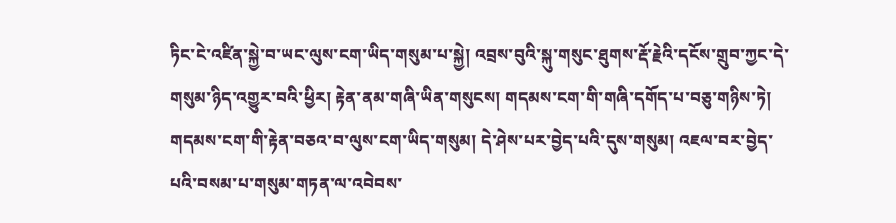ཏིང་ངེ་འཛིན་སྐྱེ་བ་ཡང་ལུས་ངག་ཡིད་གསུམ་པ་སྐྱེ། འབྲས་བུའི་སྐུ་གསུང་ཐུགས་རྡོ་རྗེའི་དངོས་གྲུབ་ཀྱང་དེ་གསུམ་ཉིད་འགྱུར་བའི་ཕྱིར། རྟེན་ནམ་གཞི་ཡིན་གསུངས། གདམས་ངག་གི་གཞི་དགོད་པ་བཅུ་གཉིས་ཏེ། གདམས་ངག་གི་རྟེན་བཅའ་བ་ལུས་ངག་ཡིད་གསུམ། དེ་ཤེས་པར་བྱེད་པའི་དུས་གསུམ། འཇལ་བར་བྱེད་པའི་བསམ་པ་གསུམ་གཏན་ལ་འབེབས་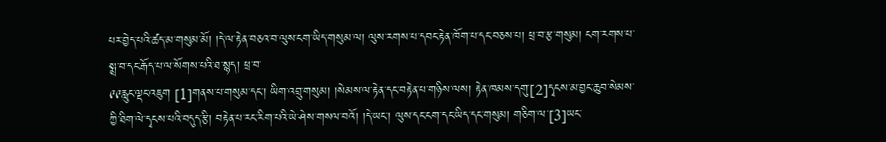པར་བྱེད་པའི་ཚད་མ་གསུམ་མོ། །དེ་ལ་རྟེན་བཅའ་བ་ལུས་ངག་ཡིད་གསུམ་ལ། ལུས་རགས་པ་དབང་རྟེན་ཁོག་པ་དང་བཅས་པ། ཕྲ་བ་རྩ་གསུམ། ངག་རགས་པ་སྨྲ་བ་དང་རྒོད་པ་ལ་སོགས་པའི་ཐ་སྙད། ཕྲ་བ་
༩༩རླུང་ལྡང་འཇུག [1]གནས་པ་གསུམ་དང་། ཡིག་འབྲུ་གསུམ། །སེམས་ལ་རྟེན་དང་བརྟེན་པ་གཉིས་ལས། རྟེན་ཁམས་དགུ་[2]དྭངས་མ་བྱང་ཆུབ་སེམས་ཀྱི་ཐིག་ལེ་དྭངས་པའི་བདུད་རྩི། བརྟེན་པ་རང་རིག་པའི་ཡེ་ཤེས་གསལ་བའོ། །དེ་ཡང་། ལུས་དང་ངག་དང་ཡིད་དང་གསུམ། གཅིག་ལ་[3]ཡང་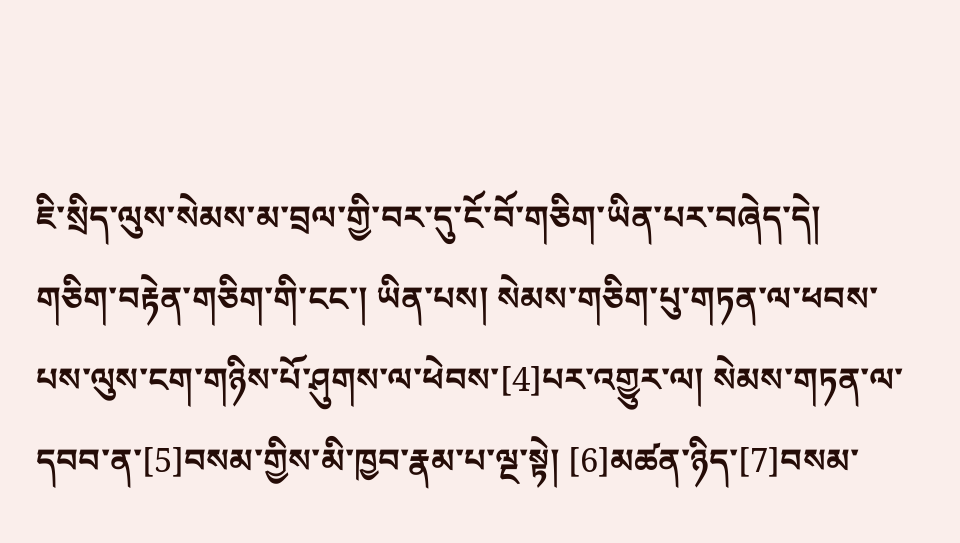ཇི་སྲིད་ལུས་སེམས་མ་བྲལ་གྱི་བར་དུ་ངོ་བོ་གཅིག་ཡིན་པར་བཞེད་དེ། གཅིག་བརྟེན་གཅིག་གི་ངང་། ཡིན་པས། སེམས་གཅིག་པུ་གཏན་ལ་ཕབས་པས་ལུས་ངག་གཉིས་པོ་ཤུགས་ལ་ཕེབས་[4]པར་འགྱུར་ལ། སེམས་གཏན་ལ་དབབ་ན་[5]བསམ་གྱིས་མི་ཁྱབ་རྣམ་པ་ལྔ་སྟེ། [6]མཚན་ཉིད་[7]བསམ་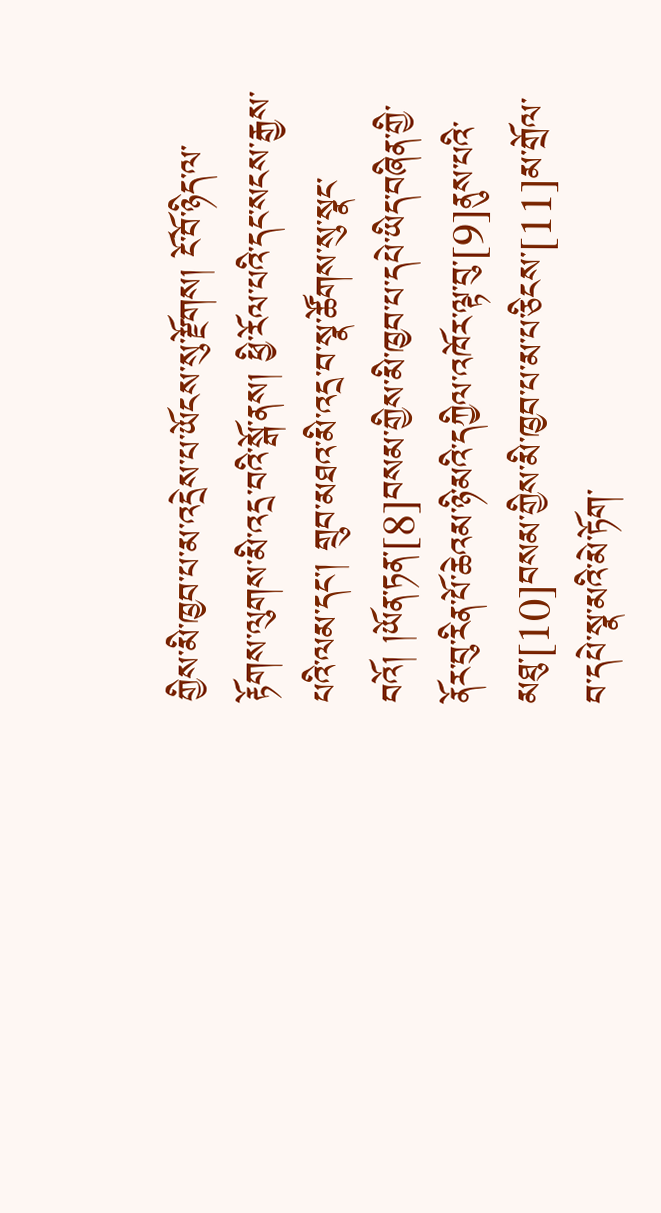གྱིས་མི་ཁྱབ་པ་མ་འདྲེས་པ་ཡོངས་སུ་རྫོགས། ངོ་བོ་ཉིད་ལ་རྟོགས་ལུགས་མི་འདྲ་བའི་སྒོ་ནས། ཕྱི་རོལ་པའི་དང་སངས་རྒྱས་པའི་ལམ་དང་། གྲུབ་མཐའ་མི་འདྲ་བ་སྣ་ཚོགས་སུ་སྣང་བའོ། །ཡོན་ཏན་[8]བསམ་གྱིས་མི་ཁྱབ་པ་དཔེ་ཡིད་བཞིན་གྱི་ནོར་བུ་རིན་པོ་ཆེའམ་ཉི་མའི་དཀྱིལ་འཁོར་ལྟ་བུ་[9]ནུས་པའི་མཐུ་[10]བསམ་གྱིས་མི་ཁྱབ་པ་མ་པ་ཅིངས་[11]མ་གྲོལ་བ་དཔེ་སྣ་མའི་མེ་ཏོག་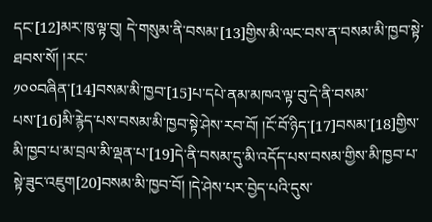དང་[12]མར་ཁུ་ལྟ་བུ། དེ་གསུམ་ནི་བསམ་[13]གྱིས་མི་ལང་བས་ན་བསམ་མི་ཁྱབ་སྟེ་ཐབས་སོ། །རང་
༡༠༠བཞིན་[14]བསམ་མི་ཁྱབ་[15]པ་དཔེ་ནམ་མཁའ་ལྟ་བུ་དེ་ནི་བསམ་པས་[16]མི་རྙེད་པས་བསམ་མི་ཁྱབ་སྟེ་ཤེས་རབ་བོ། །ངོ་བོ་ཉིད་[17]བསམ་[18]གྱིས་མི་ཁྱབ་པ་མ་བྲལ་མི་ལྡན་པ་[19]དེ་ནི་བསམ་དུ་མི་འདོད་པས་བསམ་གྱིས་མི་ཁྱབ་པ་སྟེ་ཟུང་འཇུག[20]བསམ་མི་ཁྱབ་བོ། །དེ་ཤེས་པར་བྱེད་པའི་དུས་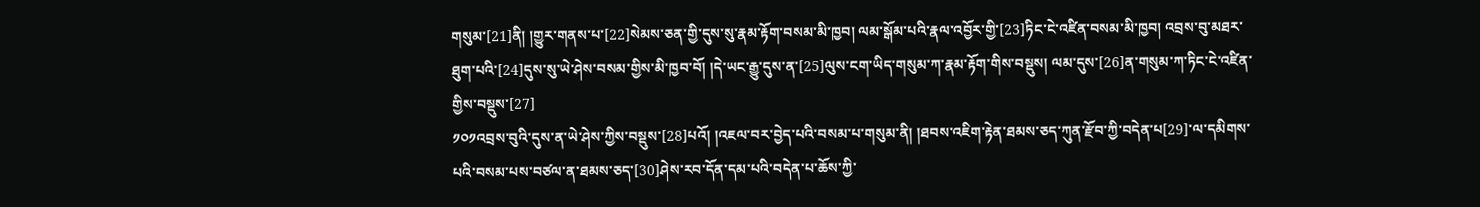གསུམ་[21]ནི། །གྱུར་གནས་པ་[22]སེམས་ཅན་གྱི་དུས་སུ་རྣམ་རྟོག་བསམ་མི་ཁྱབ། ལམ་སྒོམ་པའི་རྣལ་འབྱོར་གྱི་[23]ཏིང་ངེ་འཛིན་བསམ་མི་ཁྱབ། འབྲས་བུ་མཐར་ཐུག་པའི་[24]དུས་སུ་ཡེ་ཤེས་བསམ་གྱིས་མི་ཁྱབ་བོ། །དེ་ཡང་རྒྱུ་དུས་ན་[25]ལུས་ངག་ཡིད་གསུམ་ཀ་རྣམ་རྟོག་གིས་བསྡུས། ལམ་དུས་[26]ན་གསུམ་ཀ་ཏིང་ངེ་འཛིན་གྱིས་བསྡུས་[27]
༡༠༡འབྲས་བུའི་དུས་ན་ཡེ་ཤེས་ཀྱིས་བསྡུས་[28]པའོ། །འཇལ་བར་བྱེད་པའི་བསམ་པ་གསུམ་ནི། །ཐབས་འཇིག་རྟེན་ཐམས་ཅད་ཀུན་རྫོབ་ཀྱི་བདེན་པ[29]་ལ་དམིགས་པའི་བསམ་པས་བཙལ་ན་ཐམས་ཅད་[30]ཤེས་རབ་དོན་དམ་པའི་བདེན་པ་ཆོས་ཀྱི་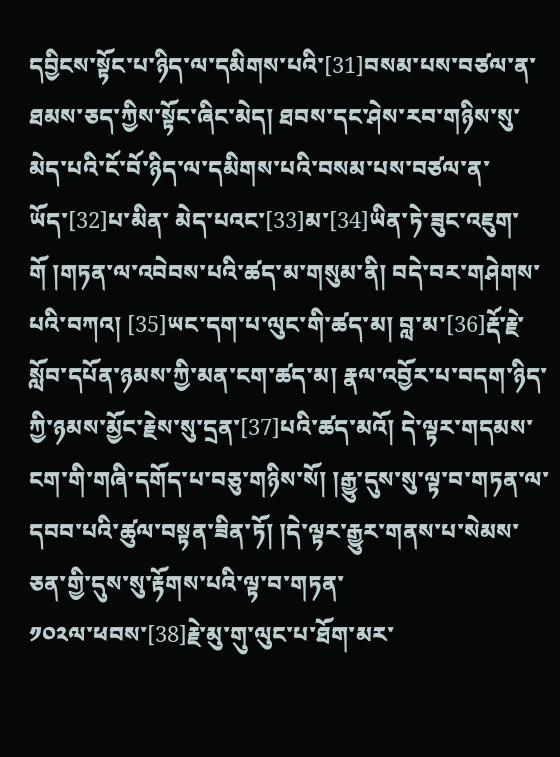དབྱིངས་སྟོང་པ་ཉིད་ལ་དམིགས་པའི་[31]བསམ་པས་བཙལ་ན་ཐམས་ཅད་ཀྱིས་སྟོང་ཞིང་མེད། ཐབས་དང་ཤེས་རབ་གཉིས་སུ་མེད་པའི་ངོ་བོ་ཉིད་ལ་དམིགས་པའི་བསམ་པས་བཙལ་ན་ཡོད་[32]པ་མིན་ མེད་པའང་[33]མ་[34]ཡིན་ཏེ་ཟུང་འཇུག་གོ །གཏན་ལ་འབེབས་པའི་ཚད་མ་གསུམ་ནི། བདེ་བར་གཤེགས་པའི་བཀའ། [35]ཡང་དག་པ་ལུང་གི་ཚད་མ། བླ་མ་[36]རྡོ་རྗེ་སློབ་དཔོན་ཉམས་ཀྱི་མན་ངག་ཚད་མ། རྣལ་འབྱོར་པ་བདག་ཉིད་ཀྱི་ཉམས་མྱོང་རྗེས་སུ་དྲན་[37]པའི་ཚད་མའོ། དེ་ལྟར་གདམས་ངག་གི་གཞི་དགོད་པ་བཅུ་གཉིས་སོ། །རྒྱུ་དུས་སུ་ལྟ་བ་གཏན་ལ་དབབ་པའི་ཚུལ་བསྟན་ཟིན་ཏོ། །དེ་ལྟར་རྒྱུར་གནས་པ་སེམས་ཅན་གྱི་དུས་སུ་རྟོགས་པའི་ལྟ་བ་གཏན་
༡༠༢ལ་ཕབས་[38]རྗེ་མུ་གུ་ལུང་པ་ཐོག་མར་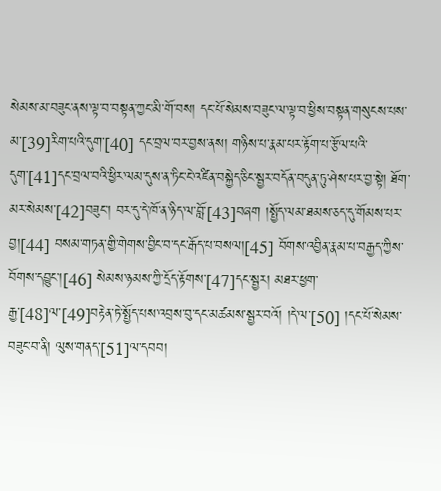སེམས་མ་བཟུང་ནས་ལྟ་བ་བསྟན་ཀྱང་མི་གོ་བས། དང་པོ་སེམས་བཟུང་ལ་ལྟ་བ་ཕྱིས་བསྟན་གསུངས་པས་མ་[39]རིག་པའི་དུག་[40] དང་བྲལ་བར་བྱས་ནས། གཉིས་པ་རྣམ་པར་རྟོག་པ་རྩོལ་པའི་དུག་[41]དང་བྲལ་བའི་ཕྱིར་ལམ་དུས་ན་ཏིང་ངེ་འཛིན་བསྐྱེད་ཅིང་སྦྱར་བདོན་བདུན་ཏུ་ཤེས་པར་བྱ་སྟེ། ཐོག་མར་སེམས་[42]བཟུང་། བར་དུ་དེ་ཁོ་ན་ཉིད་ལ་བློ་[43]བཞག །སྤྱོད་ལམ་ཐམས་ཅད་དུ་གོམས་པར་བྱ།[44] བསམ་གཏན་གྱི་གེགས་བྱིང་བ་དང་རྒོད་པ་བསལ།[45] བོགས་འབྱིན་རྣམ་པ་བརྒྱད་ཀྱིས་བོགས་དབྱུང་།[46] སེམས་ཉམས་ཀྱི་དྲོད་རྟོགས་[47]དང་སྦྱར། མཐར་ཕྱག་རྒྱ་[48]ལ་[49]བརྟེན་ཏེ་སྤྱོད་པས་འབྲས་བུ་དང་མཚམས་སྦྱར་བའོ། །དེ་ལ་[50] །དང་པོ་སེམས་བཟུང་བ་ནི། ལུས་གནད་[51]ལ་དབབ།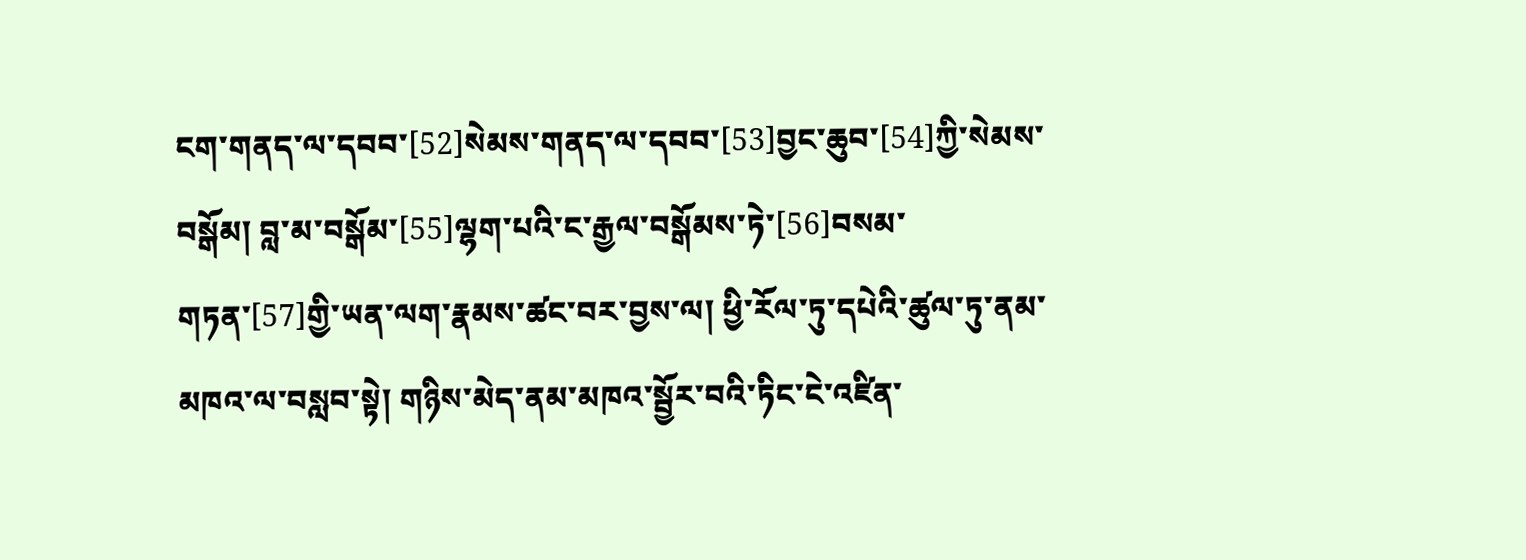ངག་གནད་ལ་དབབ་[52]སེམས་གནད་ལ་དབབ་[53]བྱང་ཆུབ་[54]ཀྱི་སེམས་བསྒོམ། བླ་མ་བསྒོམ་[55]ལྷག་པའི་ང་རྒྱལ་བསྒོམས་ཏེ་[56]བསམ་གཏན་[57]གྱི་ཡན་ལག་རྣམས་ཚང་བར་བྱས་ལ། ཕྱི་རོལ་ཏུ་དཔེའི་ཚུལ་ཏུ་ནམ་མཁའ་ལ་བསླབ་སྟེ། གཉིས་མེད་ནམ་མཁའ་སྦྱོར་བའི་ཏིང་ངེ་འཛིན་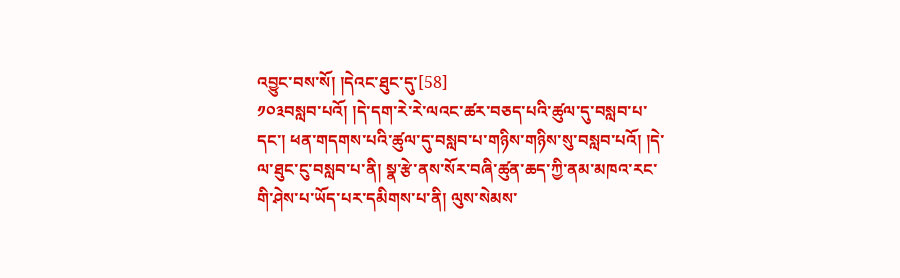འབྱུང་བས་སོ། །དེའང་ཐུང་དུ་[58]
༡༠༣བསླབ་པའོ། །དེ་དག་རེ་རེ་ལའང་ཚར་བཅད་པའི་ཚུལ་དུ་བསླབ་པ་དང་། ཕན་གདགས་པའི་ཚུལ་དུ་བསླབ་པ་གཉིས་གཉིས་སུ་བསླབ་པའོ། །དེ་ལ་ཐུང་ངུ་བསླབ་པ་ནི། སྣ་རྩེ་ནས་སོར་བཞི་ཚུན་ཆད་ཀྱི་ནམ་མཁའ་རང་གི་ཤེས་པ་ཡོད་པར་དམིགས་པ་ནི། ལུས་སེམས་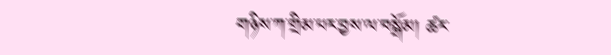གཉིས་ཀ་གྲིམ་པར་བྱས་ལ་བསྒོམ། ཚར་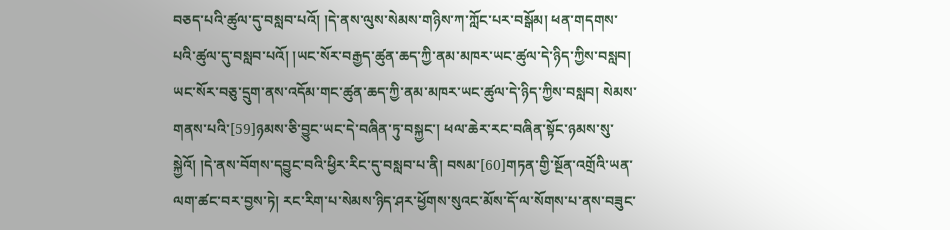བཅད་པའི་ཚུལ་དུ་བསླབ་པའོ། །དེ་ནས་ལུས་སེམས་གཉིས་ཀ་ཀློང་པར་བསྒོམ། ཕན་གདགས་པའི་ཚུལ་དུ་བསླབ་པའོ། །ཡང་སོར་བརྒྱད་ཚུན་ཆད་ཀྱི་ནམ་མཁར་ཡང་ཚུལ་དེ་ཉིད་ཀྱིས་བསླབ། ཡང་སོར་བཅུ་དྲུག་ནས་འདོམ་གང་ཚུན་ཆད་ཀྱི་ནམ་མཁར་ཡང་ཚུལ་དེ་ཉིད་ཀྱིས་བསླབ། སེམས་གནས་པའི་[59]ཉམས་ཅི་བྱུང་ཡང་དེ་བཞིན་ཏུ་བསྐྱང་། ཕལ་ཆེར་རང་བཞིན་སྟོང་ཉམས་སུ་སྐྱེའོ། །དེ་ནས་བོགས་དབྱུང་བའི་ཕྱིར་རིང་དུ་བསླབ་པ་ནི། བསམ་[60]གཏན་གྱི་སྔོན་འགྲོའི་ཡན་ལག་ཚང་བར་བྱས་ཏེ། རང་རིག་པ་སེམས་ཉིད་ཤར་ཕྱོགས་སུའང་མོས་དོ་ལ་སོགས་པ་ནས་བཟུང་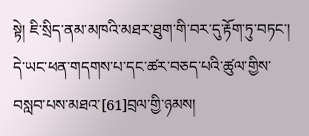སྟེ། ཇི་སྲིད་ནམ་མཁའི་མཐར་ཐུག་གི་བར་དུ་རྟོག་ཏུ་བཏང་། དེ་ཡང་ཕན་གདགས་པ་དང་ཚར་བཅད་པའི་ཚུལ་གྱིས་བསླབ་པས་མཐའ་[61]བྲལ་གྱི་ཉམས།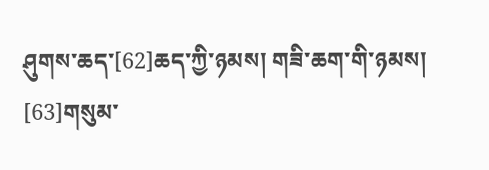ཤུགས་ཆད་[62]ཆད་ཀྱི་ཉམས། གཟི་ཆག་གི་ཉམས། [63]གསུམ་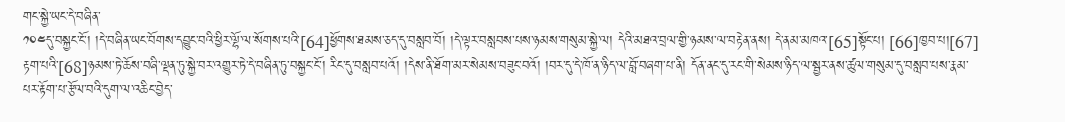གང་སྐྱེ་ཡང་དེ་བཞིན་
༡༠༤དུ་བསྐྱང་ངོ་། །དེ་བཞིན་ཡང་བོགས་དབྱུང་བའི་ཕྱིར་ལྷོ་ལ་སོགས་པའི་[64]ཕྱོགས་ཐམས་ཅད་དུ་བསླབ་བོ། །དེ་ལྟར་བསླབས་པས་ཉམས་གསུམ་སྐྱེ་ལ། དེའི་མཐའ་བྲལ་གྱི་ཉམས་ལ་བརྟེན་ནས། དེ་ནམ་མཁའ་[65]སྟོང་པ། [66]ཁྱབ་པ།[67] རྟག་པའི་[68]ཉམས་ཏེ་ཆོས་བཞི་ལྡན་ཏུ་སྐྱེ་བར་འགྱུར་ཏེ་དེ་བཞིན་ཏུ་བསྐྱང་ངོ་། རིང་དུ་བསླབ་པའོ། །དེས་ནི་ཐོག་མར་སེམས་བཟུང་བའོ། །བར་དུ་དེ་ཁོ་ན་ཉིད་ལ་བློ་བཞག་པ་ནི། དོན་ནང་དུ་རང་གི་སེམས་ཉིད་ལ་སྦྱར་ནས་ཚུལ་གསུམ་དུ་བསླབ་པས་རྣམ་པར་རྟོག་པ་རྩོལ་བའི་དུག་ལ་འཆིང་བྱེད་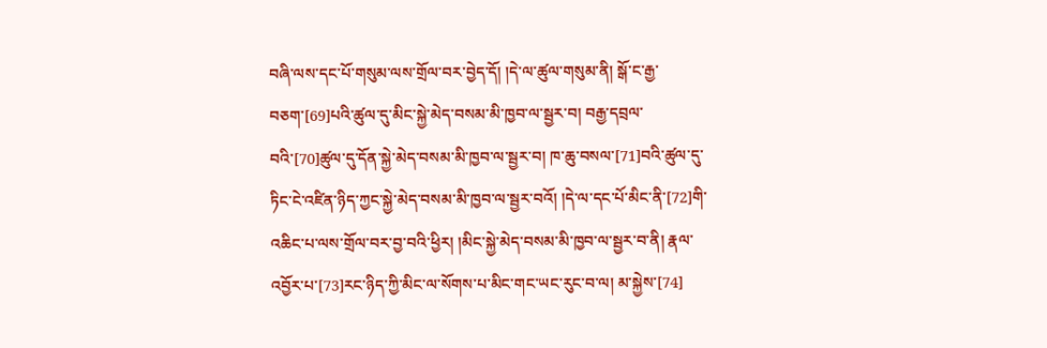བཞི་ལས་དང་པོ་གསུམ་ལས་གྲོལ་བར་བྱེད་དོ། །དེ་ལ་ཚུལ་གསུམ་ནི། སྒོ་ང་རྒྱ་བཅག་[69]པའི་ཚུལ་དུ་མིང་སྐྱེ་མེད་བསམ་མི་ཁྱབ་ལ་སྦྱར་བ། བརྒྱ་དབྲལ་བའི་[70]ཚུལ་དུ་དོན་སྐྱེ་མེད་བསམ་མི་ཁྱབ་ལ་སྦྱར་བ། ཁ་ཆུ་བསལ་[71]བའི་ཚུལ་དུ་ཏིང་ངེ་འཛིན་ཉིད་ཀྱང་སྐྱེ་མེད་བསམ་མི་ཁྱབ་ལ་སྦྱར་བའོ། །དེ་ལ་དང་པོ་མིང་ནི་[72]གི་འཆིང་པ་ལས་གྲོལ་བར་བྱ་བའི་ཕྱིར། །མིང་སྐྱེ་མེད་བསམ་མི་ཁྱབ་ལ་སྦྱར་བ་ནི། རྣལ་འབྱོར་པ་[73]རང་ཉིད་ཀྱི་མིང་ལ་སོགས་པ་མིང་གང་ཡང་རུང་བ་ལ། མ་སྐྱེས་[74]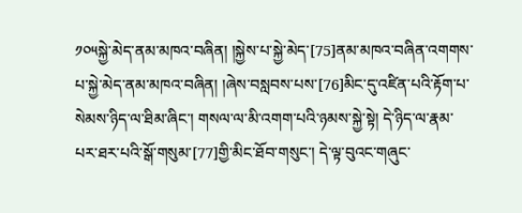༡༠༥སྐྱེ་མེད་ནམ་མཁའ་བཞིན། །སྐྱེས་པ་སྐྱེ་མེད་[75]ནམ་མཁའ་བཞིན་འགགས་པ་སྐྱེ་མེད་ནམ་མཁའ་བཞིན། །ཞེས་བསླབས་པས་[76]མིང་དུ་འཛིན་པའི་རྟོག་པ་སེམས་ཉིད་ལ་ཐིམ་ཞིང་། གསལ་ལ་མི་འགག་པའི་ཉམས་སྐྱེ་སྟེ། དེ་ཉིད་ལ་རྣམ་པར་ཐར་པའི་སྒོ་གསུམ་[77]གྱི་མིང་ཐོབ་གསུང་། དེ་ལྟ་བུའང་གཞུང་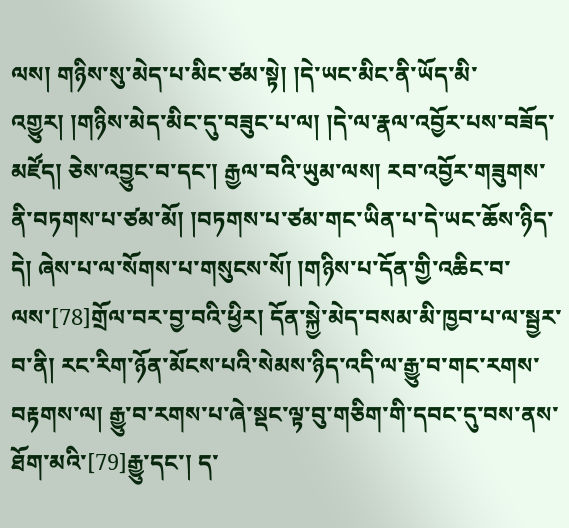ལས། གཉིས་སུ་མེད་པ་མིང་ཙམ་སྟེ། །དེ་ཡང་མིང་ནི་ཡོད་མི་འགྱུར། །གཉིས་མེད་མིང་དུ་བཟུང་པ་ལ། །དེ་ལ་རྣལ་འབྱོར་པས་བཟོད་མཛོད། ཅེས་འབྱུང་བ་དང་། རྒྱལ་བའི་ཡུམ་ལས། རབ་འབྱོར་གཟུགས་ནི་བཏགས་པ་ཙམ་མོ། །བཏགས་པ་ཙམ་གང་ཡིན་པ་དེ་ཡང་ཆོས་ཉིད་དེ། ཞེས་པ་ལ་སོགས་པ་གསུངས་སོ། །གཉིས་པ་དོན་གྱི་འཆིང་བ་ལས་[78]གྲོལ་བར་བྱ་བའི་ཕྱིར། དོན་སྐྱེ་མེད་བསམ་མི་ཁྱབ་པ་ལ་སྦྱར་བ་ནི། རང་རིག་ཉོན་མོངས་པའི་སེམས་ཉིད་འདི་ལ་རྒྱུ་བ་གང་རགས་བརྟགས་ལ། རྒྱུ་བ་རགས་པ་ཞེ་སྡང་ལྟ་བུ་གཅིག་གི་དབང་དུ་བས་ནས་ཐོག་མའི་[79]རྒྱུ་དང་། ད་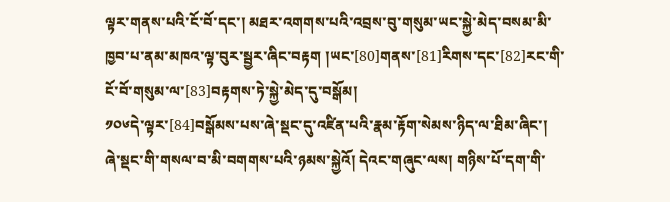ལྟར་གནས་པའི་ངོ་བོ་དང་། མཐར་འགགས་པའི་འབྲས་བུ་གསུམ་ཡང་སྐྱེ་མེད་བསམ་མི་ཁྱབ་པ་ནམ་མཁའ་ལྟ་བུར་སྦྱར་ཞིང་བརྟག །ཡང་[80]གནས་[81]རིགས་དང་[82]རང་གི་ངོ་བོ་གསུམ་ལ་[83]བརྟགས་ཏེ་སྐྱེ་མེད་དུ་བསྒོམ།
༡༠༦དེ་ལྟར་[84]བསྒོམས་པས་ཞེ་སྡང་དུ་འཛིན་པའི་རྣམ་རྟོག་སེམས་ཉིད་ལ་ཐིམ་ཞིང་། ཞེ་སྡང་གི་གསལ་བ་མི་བགགས་པའི་ཉམས་སྐྱེའོ། དེའང་གཞུང་ལས། གཉིས་པོ་དག་གི་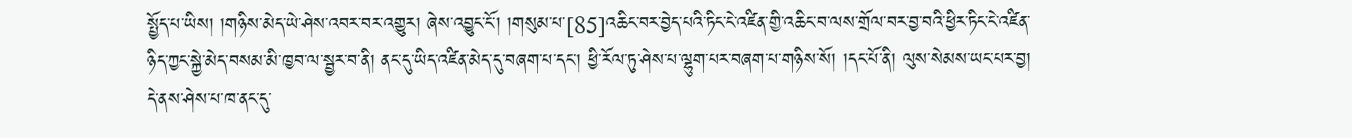སྤྱོད་པ་ཡིས། །གཉིས་མེད་ཡེ་ཤེས་འབར་བར་འགྱུར། ཞེས་འབྱུང་ངོ་། །གསུམ་པ་[85]འཆིང་བར་བྱེད་པའི་ཏིང་ངེ་འཛིན་གྱི་འཆིང་བ་ལས་གྲོལ་བར་བྱ་བའི་ཕྱིར་ཏིང་ངེ་འཛིན་ཉིད་ཀྱང་སྐྱེ་མེད་བསམ་མི་ཁྱབ་ལ་སྦྱར་བ་ནི། ནང་དུ་ཡིད་འཛིན་མེད་དུ་བཞག་པ་དང་། ཕྱི་རོལ་ཏུ་ཤེས་པ་ལྷུག་པར་བཞག་པ་གཉིས་སོ། །དང་པོ་ནི། ལུས་སེམས་ཡང་པར་བྱ། དེ་ནས་ཤེས་པ་ཁ་ནང་དུ་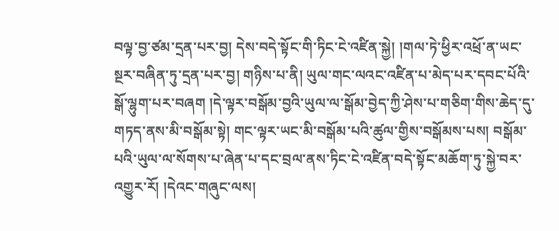བལྟ་བྱ་ཙམ་དྲན་པར་བྱ། དེས་བདེ་སྟོང་གི་ཏིང་ངེ་འཛིན་སྐྱེ། །གལ་ཏེ་ཕྱིར་འཕྲོ་ན་ཡང་སྔར་བཞིན་ཏུ་དྲན་པར་བྱ། གཉིས་པ་ནི། ཡུལ་གང་ལའང་འཛིན་པ་མེད་པར་དབང་པོའི་སྒོ་ལྷུག་པར་བཞག །དེ་ལྟར་བསྒོམ་བྱའི་ཡུལ་ལ་སྒོམ་བྱེད་ཀྱི་ཤེས་པ་གཅིག་གིས་ཆེད་དུ་གཏད་ནས་མི་བསྒོམ་སྟེ། གང་ལྟར་ཡང་མི་བསྒོམ་པའི་ཚུལ་གྱིས་བསྒོམས་པས། བསྒོམ་པའི་ཡུལ་ལ་སོགས་པ་ཞེན་པ་དང་བྲལ་ནས་ཏིང་ངེ་འཛིན་བདེ་སྟོང་མཆོག་ཏུ་སྐྱེ་བར་འགྱུར་རོ། །དེའང་གཞུང་ལས།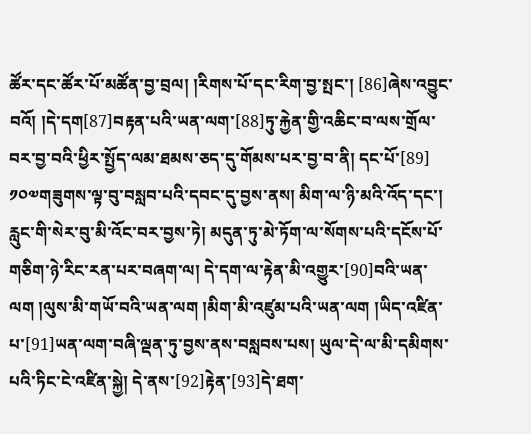ཚོར་དང་ཚོར་པོ་མཚོན་བྱ་བྲལ། །རིགས་པོ་དང་རིག་བྱ་སྤང་། [86]ཞེས་འབྱུང་བའོ། །དེ་དག[87]བརྟན་པའི་ཡན་ལག་[88]ཏུ་རྐྱེན་གྱི་འཆིང་བ་ལས་གྲོལ་བར་བྱ་བའི་ཕྱིར་སྤྱོད་ལམ་ཐམས་ཅད་དུ་གོམས་པར་བྱ་བ་ནི། དང་པོ་[89]
༡༠༧གཟུགས་ལྟ་བུ་བསླབ་པའི་དབང་དུ་བྱས་ནས། མིག་ལ་ཉི་མའི་འོད་དང་། རླུང་གི་སེར་བུ་མི་འོང་བར་བྱས་ཏེ། མདུན་ཏུ་མེ་ཏོག་ལ་སོགས་པའི་དངོས་པོ་གཅིག་ཉེ་རིང་རན་པར་བཞག་ལ། དེ་དག་ལ་རྟེན་མི་འགྱུར་[90]བའི་ཡན་ལག །ལུས་མི་གཡོ་བའི་ཡན་ལག །མིག་མི་འཛུམ་པའི་ཡན་ལག །ཡིད་འཛིན་པ་[91]ཡན་ལག་བཞི་ལྡན་ཏུ་བྱས་ནས་བསླབས་པས། ཡུལ་དེ་ལ་མི་དམིགས་པའི་ཏིང་ངེ་འཛིན་སྐྱེ། དེ་ནས་[92]རྟེན་[93]དེ་ཐག་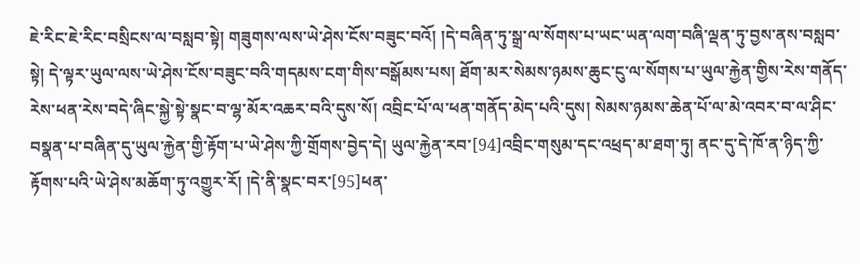ཇེ་རིང་ཇེ་རིང་བསྲིངས་ལ་བསླབ་སྟེ། གཟུགས་ལས་ཡེ་ཤེས་ངོས་བཟུང་བའོ། །དེ་བཞིན་ཏུ་སྒྲ་ལ་སོགས་པ་ཡང་ཡན་ལག་བཞི་ལྡན་ཏུ་བྱས་ནས་བསླབ་སྟེ། དེ་ལྟར་ཡུལ་ལས་ཡེ་ཤེས་ངོས་བཟུང་བའི་གདམས་ངག་གིས་བསྒོམས་པས། ཐོག་མར་སེམས་ཉམས་ཆུང་ངུ་ལ་སོགས་པ་ཡུལ་རྐྱེན་གྱིས་རེས་གནོད་རེས་ཕན་རེས་བདེ་ཞིང་སྐྱེ་སྟེ་སྣང་བ་ལྷ་མོར་འཆར་བའི་དུས་སོ། འབྲིང་པོ་ལ་ཕན་གནོད་མེད་པའི་དུས། སེམས་ཉམས་ཆེན་པོ་ལ་མེ་འབར་བ་ལ་ཤིང་བསྣན་པ་བཞིན་དུ་ཡུལ་རྐྱེན་གྱི་རྟོག་པ་ཡེ་ཤེས་ཀྱི་གྲོགས་བྱེད་དེ། ཡུལ་རྐྱེན་རབ་[94]འབྲིང་གསུམ་དང་འཕྲད་མ་ཐག་ཏུ། ནང་དུ་དེ་ཁོ་ན་ཉིད་ཀྱི་རྟོགས་པའི་ཡེ་ཤེས་མཆོག་ཏུ་འགྱུར་རོ། །དེ་ནི་སྣང་བར་[95]ཕན་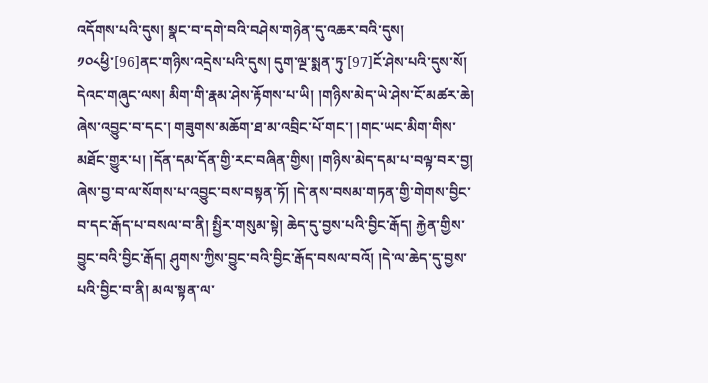འདོགས་པའི་དུས། སྣང་བ་དགེ་བའི་བཤེས་གཉེན་དུ་འཆར་བའི་དུས།
༡༠༨ཕྱི་[96]ནང་གཉིས་འདྲེས་པའི་དུས། དུག་ལྔ་སྨན་ཏུ་[97]ངོ་ཤེས་པའི་དུས་སོ། དེའང་གཞུང་ལས། མིག་གི་རྣམ་ཤེས་རྟོགས་པ་ཡི། །གཉིས་མེད་ཡེ་ཤེས་ངོ་མཚར་ཆེ། ཞེས་འབྱུང་བ་དང་། གཟུགས་མཆོག་ཐ་མ་འབྲིང་པོ་གང་། །གང་ཡང་མིག་གིས་མཐོང་གྱུར་པ། །དོན་དམ་དོན་གྱི་རང་བཞིན་གྱིས། །གཉིས་མེད་དམ་པ་བལྟ་བར་བྱ། ཞེས་བྱ་བ་ལ་སོགས་པ་འབྱུང་བས་བསྟན་ཏོ། །དེ་ནས་བསམ་གཏན་གྱི་གེགས་བྱིང་བ་དང་རྒོད་པ་བསལ་བ་ནི། སྤྱིར་གསུམ་སྟེ། ཆེད་དུ་བྱས་པའི་བྱིང་རྒོད། རྐྱེན་གྱིས་བྱུང་བའི་བྱིང་རྒོད། ཤུགས་ཀྱིས་བྱུང་བའི་བྱིང་རྒོད་བསལ་བའོ། །དེ་ལ་ཆེད་དུ་བྱས་པའི་བྱིང་བ་ནི། མལ་སྟན་ལ་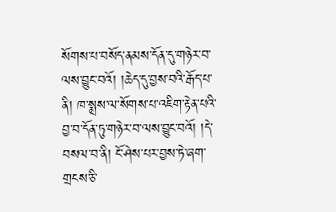སོགས་པ་བསོད་ནམས་དོན་དུ་གཉེར་བ་ལས་བྱུང་བའོ། །ཆེད་དུ་བྱས་བའི་རྒོད་པ་ནི། ཁ་སྨྲས་ལ་སོགས་པ་འཇིག་རྟེན་པའི་བྱ་བ་དོན་ཏུ་གཉེར་བ་ལས་བྱུང་བའོ། །དེ་བསལ་བ་ནི། ངོ་ཤེས་པར་བྱས་ཏེ་ཞག་གྲངས་ཅི་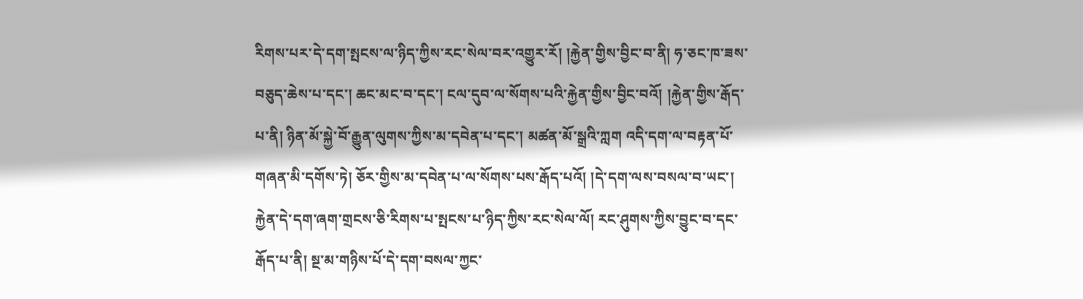རིགས་པར་དེ་དག་སྤངས་ལ་ཉིད་ཀྱིས་རང་སེལ་བར་འགྱུར་རོ། །རྐྱེན་གྱིས་བྱིང་བ་ནི། ཧ་ཅང་ཁ་ཟས་བཅུད་ཆེས་པ་དང་། ཆང་མང་བ་དང་། ངལ་དུབ་ལ་སོགས་པའི་རྐྱེན་གྱིས་བྱིང་བའོ། །རྐྱེན་གྱིས་རྒོད་པ་ནི། ཉིན་མོ་སྐྱེ་བོ་རྒྱུན་ལུགས་ཀྱིས་མ་དབེན་པ་དང་། མཚན་མོ་སྒྲའི་ཀླག འདི་དག་ལ་བརྟན་པོ་གཞན་མི་དགོས་ཏེ། ཅོར་གྱིས་མ་དབེན་པ་ལ་སོགས་པས་རྒོད་པའོ། །དེ་དག་ལས་བསལ་བ་ཡང་། རྐྱེན་དེ་དག་ཞག་གྲངས་ཅི་རིགས་པ་སྤངས་པ་ཉིད་ཀྱིས་རང་སེལ་ལོ། རང་ཤུགས་ཀྱིས་བྱུང་བ་དང་རྒོད་པ་ནི། སྔ་མ་གཉིས་པོ་དེ་དག་བསལ་ཀྱང་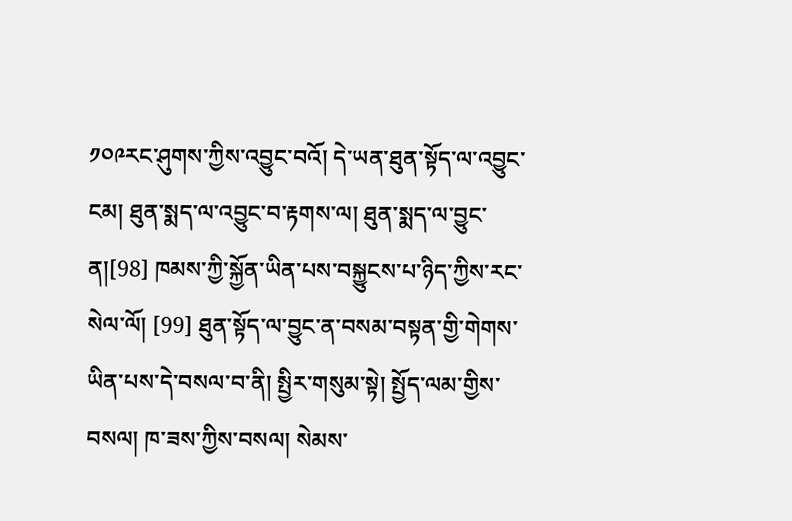༡༠༩རང་ཤུགས་ཀྱིས་འབྱུང་བའོ། དེ་ཡན་ཐུན་སྟོད་ལ་འབྱུང་ངམ། ཐུན་སྨད་ལ་འབྱུང་བ་རྟགས་ལ། ཐུན་སྨད་ལ་བྱུང་ན།[98] ཁམས་ཀྱི་སྐྱོན་ཡིན་པས་བསྐྱུངས་པ་ཉིད་ཀྱིས་རང་སེལ་ལོ། [99] ཐུན་སྟོད་ལ་བྱུང་ན་བསམ་བསྟན་གྱི་གེགས་ཡིན་པས་དེ་བསལ་བ་ནི། སྤྱིར་གསུམ་སྟེ། སྤྱོད་ལམ་གྱིས་བསལ། ཁ་ཟས་ཀྱིས་བསལ། སེམས་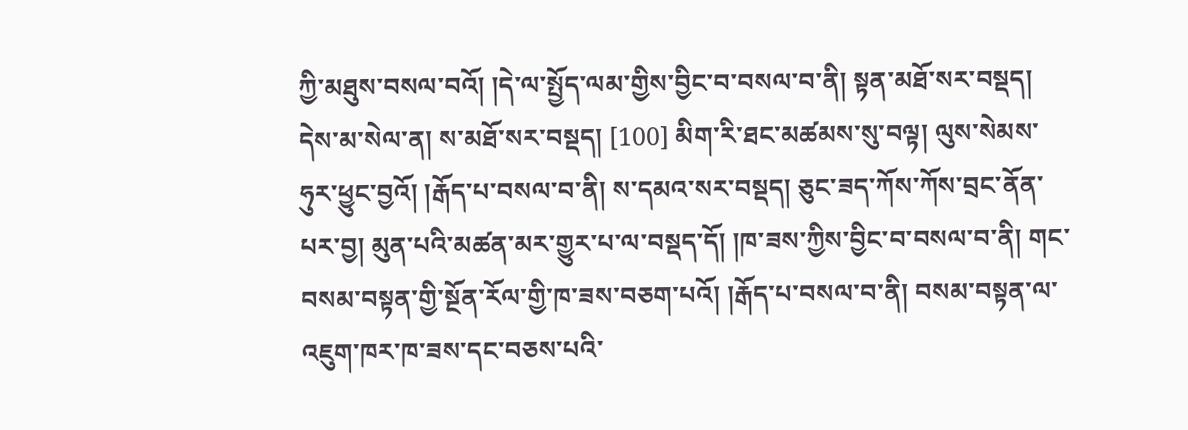ཀྱི་མཐུས་བསལ་བའོ། །དེ་ལ་སྤྱོད་ལམ་གྱིས་བྱིང་བ་བསལ་བ་ནི། སྟན་མཐོ་སར་བསྡད། དེས་མ་སེལ་ན། ས་མཐོ་སར་བསྡད། [100] མིག་རི་ཐང་མཚམས་སུ་བལྟ། ལུས་སེམས་ཧུར་ཕྱུང་བྱའོ། །རྒོད་པ་བསལ་བ་ནི། ས་དམའ་སར་བསྡད། ཅུང་ཟད་ཀོས་ཀོས་བྲང་ནོན་པར་བྱ། མུན་པའི་མཚན་མར་གྱུར་པ་ལ་བསྡད་དོ། །ཁ་ཟས་ཀྱིས་བྱིང་བ་བསལ་བ་ནི། གང་བསམ་བསྟན་གྱི་སྔོན་རོལ་གྱི་ཁ་ཟས་བཅག་པའོ། །རྒོད་པ་བསལ་བ་ནི། བསམ་བསྟན་ལ་འཇུག་ཁར་ཁ་ཟས་དང་བཅས་པའི་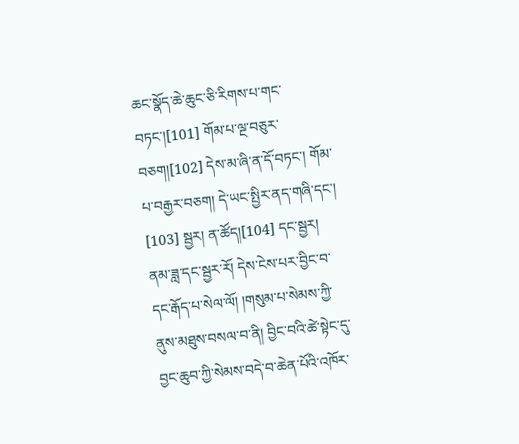ཆང་སྣོད་ཆེ་ཆུང་ཅི་རིགས་པ་གང་བཏང་།[101] གོམ་པ་ལྔ་བཅུར་བཅག།[102] དེས་མ་ཞི་ན་དོ་བཏང་། གོམ་པ་བརྒྱར་བཅག། དེ་ཡང་སྤྱིར་ནད་གཞི་དང་། [103] སྦྱར། ན་ཚོད།[104] དང་སྦྱར། ནམ་ཟླ་དང་སྦྱར་རོ། དེས་ངེས་པར་བྱིང་བ་དང་རྒོད་པ་སེལ་ལོ། །གསུམ་པ་སེམས་ཀྱི་ནུས་མཐུས་བསལ་བ་ནི། བྱིང་བའི་ཚེ་སྟེང་དུ་བྱང་ཆུབ་ཀྱི་སེམས་བདེ་བ་ཆེན་པོའི་འཁོར་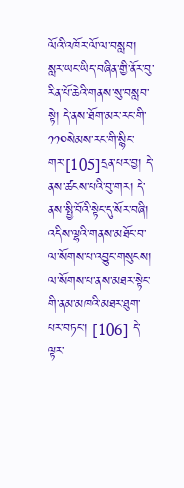ལོའི་འཁོར་ལོ་ལ་བསླབ། སླར་ཡང་ཡིད་བཞིན་གྱི་ནོར་བུ་རིན་པོ་ཆེའི་གནས་སུ་བསླབ་སྟེ། དེ་ནས་ཐོག་མར་རང་གི་
༡༡༠སེམས་རང་གི་སྙིང་གར་[105]དྲན་པར་བྱ། དེ་ནས་ཚངས་པའི་བུ་གར། དེ་ནས་སྤྱི་བོའི་སྟེང་དུ་སོར་བཞི། འདིས་ལྷའི་གནས་མཐོང་བ་ལ་སོགས་པ་འབྱུང་གསུངས། ལ་སོགས་པ་ནས་མཐར་སྟེང་གི་ནམ་མཁའི་མཐར་ཐུག་པར་བཏང་། [106] དེ་ལྟར་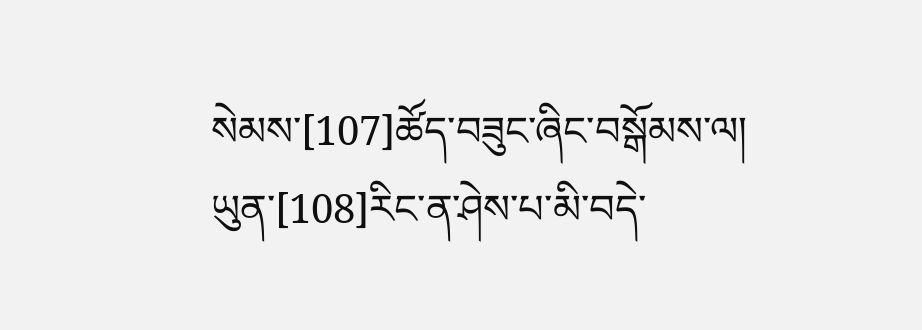སེམས་[107]ཚོད་བཟུང་ཞིང་བསྒོམས་ལ། ཡུན་[108]རིང་ན་ཤེས་པ་མི་བདེ་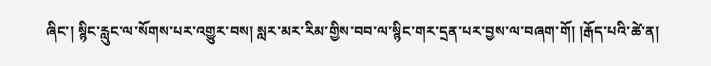ཞིང་། སྙིང་རླུང་ལ་སོགས་པར་འགྱུར་བས། སླར་མར་རིམ་གྱིས་བབ་ལ་སྙིང་གར་དྲན་པར་བྱས་ལ་བཞག་གོ། །རྒོད་པའི་ཚེ་ན།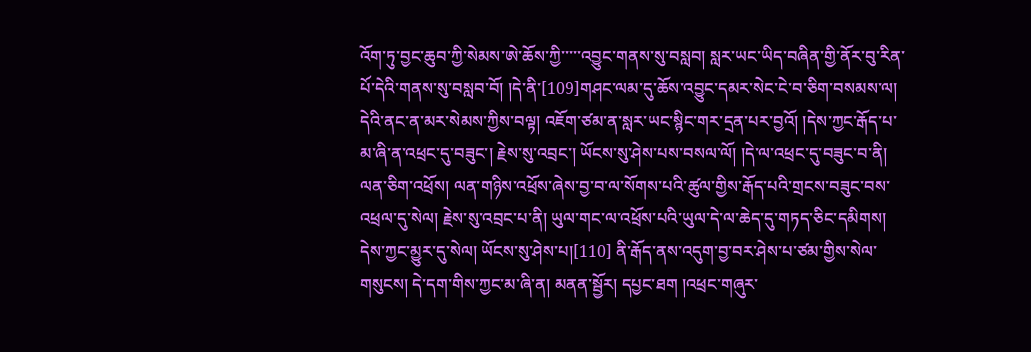འོག་ཏུ་བྱང་ཆུབ་ཀྱི་སེམས་ཨེ་ཆོས་ཀྱི་་་་་འབྱུང་གནས་སུ་བསླབ། སླར་ཡང་ཡིད་བཞིན་གྱི་ནོར་བུ་རིན་པོ་དེའི་གནས་སུ་བསླབ་བོ། །དེ་ནི་[109]གཤང་ལམ་དུ་ཆོས་འབྱུང་དམར་སེང་ངེ་བ་ཅིག་བསམས་ལ། དེའི་ནང་ན་མར་སེམས་ཀྱིས་བལྟ། འཇོག་ཙམ་ན་སླར་ཡང་སྙིང་གར་དྲན་པར་བྱའོ། །དེས་ཀྱང་རྒོད་པ་མ་ཞི་ན་འཕྲང་དུ་བཟུང་། རྗེས་སུ་འབྲང་། ཡོངས་སུ་ཤེས་པས་བསལ་ལོ། །དེ་ལ་འཕྲང་དུ་བཟུང་བ་ནི། ལན་ཅིག་འཕྲོས། ལན་གཉིས་འཕྲོས་ཞེས་བྱ་བ་ལ་སོགས་པའི་ཚུལ་གྱིས་རྒོད་པའི་གྲངས་བཟུང་བས་འཕྲལ་དུ་སེལ། རྗེས་སུ་འབྲང་པ་ནི། ཡུལ་གང་ལ་འཕྲོས་པའི་ཡུལ་དེ་ལ་ཆེད་དུ་གཏད་ཅིང་དམིགས། དེས་ཀྱང་མྱུར་དུ་སེལ། ཡོངས་སུ་ཤེས་པ།[110] ནི་རྒོད་ནས་འདུག་བྱ་བར་ཤེས་པ་ཙམ་གྱིས་སེལ་གསུངས། དེ་དག་གིས་ཀྱང་མ་ཞི་ན། མནན་སྦྱོར། དཔྱང་ཐག །འཕྲང་གཞུར་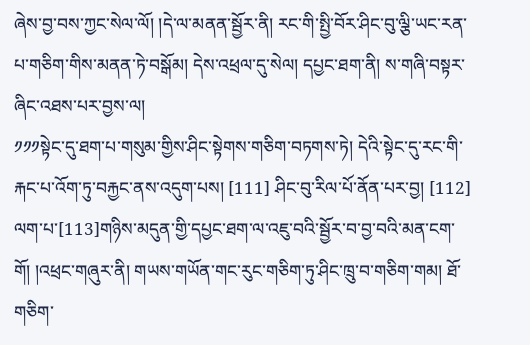ཞེས་བྱ་བས་ཀྱང་སེལ་ལོ། །དེ་ལ་མནན་སྦྱོར་ནི། རང་གི་སྤྱི་བོར་ཤིང་བུ་ལྕི་ཡང་རན་པ་གཅིག་གིས་མནན་ཏེ་བསྒོམ། དེས་འཕྲལ་དུ་སེལ། དཔྱང་ཐག་ནི། ས་གཞི་བསྟར་ཞིང་འཐས་པར་བྱས་ལ།
༡༡༡སྟེང་དུ་ཐག་པ་གསུམ་གྱིས་ཤིང་སྟེགས་གཅིག་བཏགས་ཏེ། དེའི་སྟེང་དུ་རང་གི་རྐང་པ་འོག་ཏུ་བརྐྱང་ནས་འདུག་པས། [111] ཤིང་བུ་རིལ་པོ་ནོན་པར་བྱ། [112] ལག་པ་[113]གཉིས་མདུན་གྱི་དཔྱང་ཐག་ལ་འཇུ་བའི་སྦྱོར་བ་བྱ་བའི་མན་ངག་གོ། །འཕྲང་གཞུར་ནི། གཡས་གཡོན་གང་རུང་གཅིག་ཏུ་ཤིང་ཁྲུ་བ་གཅིག་གམ། ཐོ་གཅིག་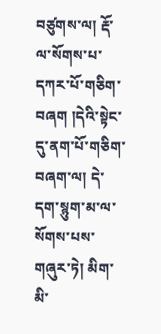བཙུགས་ལ། རྡོ་ལ་སོགས་པ་དཀར་པོ་གཅིག་བཞག །དེའི་སྟེང་དུ་ནག་པོ་གཅིག་བཞག་ལ། དེ་དག་སྙུག་མ་ལ་སོགས་པས་གཞུར་ཏེ། མིག་མི་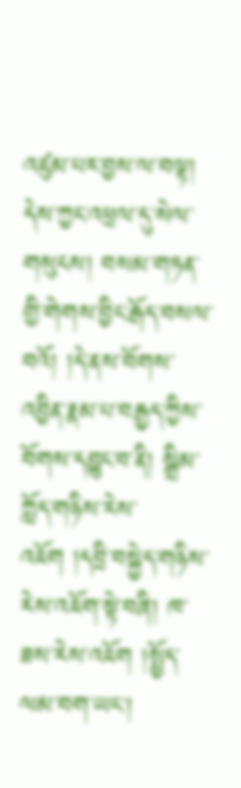འཛུམ་པར་བྱས་ལ་བལྟ། དེས་ཀྱང་འཕྲལ་དུ་སེལ་གསུངས། བསམ་གཏན་གྱི་གེགས་བྱིང་རྒོད་བསལ་བའོ། །དེ་ནས་བོགས་འབྱིན་རྣམ་པ་བརྒྱད་ཀྱིས་བོགས་དབྱུང་བ་ནི། སྒྲིམ་ཀློད་གཉིས་རེས་འཇོག །དབྲི་བསྐྱེད་གཉིས་རེས་འཇོག་སྟེ་བཞི། ཁ་ཟས་རེས་འཇོག །སྤྱོད་ལམ་བག་ཡང་།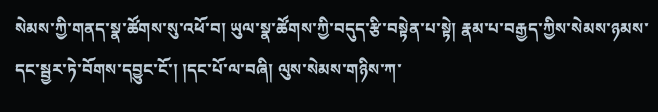སེམས་ཀྱི་གནད་སྣ་ཚོགས་སུ་འཕོ་བ། ཡུལ་སྣ་ཚོགས་ཀྱི་བདུད་རྩི་བསྟེན་པ་སྟེ། རྣམ་པ་བརྒྱད་ཀྱིས་སེམས་ཉམས་དང་སྦྱར་ཏེ་བོགས་དབྱུང་ངོ་། །དང་པོ་ལ་བཞི། ལུས་སེམས་གཉིས་ཀ་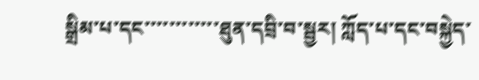སྒྲིམ་པ་དང་་་་་་་་་་་་ཐུན་དབྲི་བ་སྦྱར། ཀློད་པ་དང་བསྐྱེད་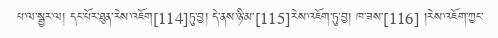པ་ལ་སྦྱར་ལ། དང་པོར་ཐུན་རེས་འཇོག[114]ཏུ་བྱ། དེ་ནས་ཉི་མ་[115]རེས་འཇོག་ཏུ་བྱ། ཁ་ཟས་[116] །རེས་འཇོག་ཀྱང་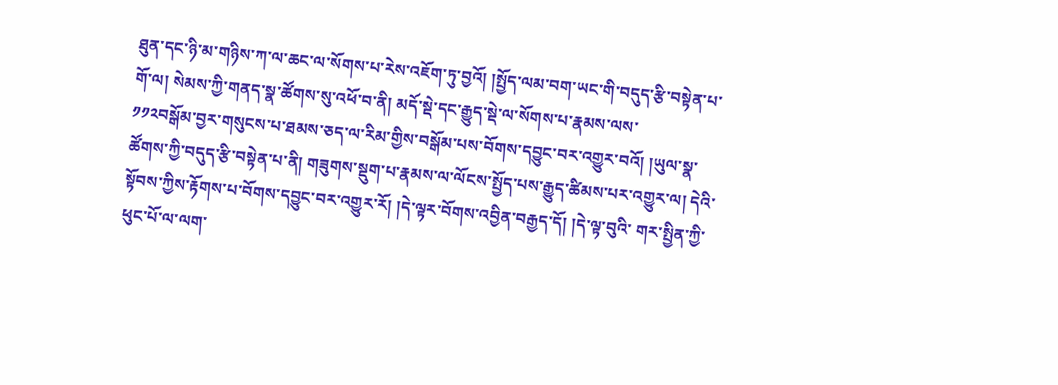ཐུན་དང་ཉི་མ་གཉིས་ཀ་ལ་ཆང་ལ་སོགས་པ་རེས་འཇོག་ཏུ་བྱའོ། །སྤྱོད་ལམ་བག་ཡང་གི་བདུད་རྩི་བསྟེན་པ་གོ་ལ། སེམས་ཀྱི་གནད་སྣ་ཚོགས་སུ་འཕོ་བ་ནི། མདོ་སྡེ་དང་རྒྱུད་སྡེ་ལ་སོགས་པ་རྣམས་ལས་
༡༡༢བསྒོམ་བྱར་གསུངས་པ་ཐམས་ཅད་ལ་རིམ་གྱིས་བསྒོམ་པས་བོགས་དབྱུང་བར་འགྱུར་བའོ། །ཡུལ་སྣ་ཚོགས་ཀྱི་བདུད་རྩི་བསྟེན་པ་ནི། གཟུགས་སྡུག་པ་རྣམས་ལ་ལོངས་སྤྱོད་པས་རྒྱུད་ཚིམས་པར་འགྱུར་ལ། དེའི་སྟོབས་ཀྱིས་རྟོགས་པ་བོགས་དབྱུང་བར་འགྱུར་རོ། །དེ་ལྟར་བོགས་འབྱིན་བརྒྱད་དོ། །དེ་ལྟ་བུའི་ གར་སྤྱིན་ཀྱི་ཕུང་པོ་ལ་ལག་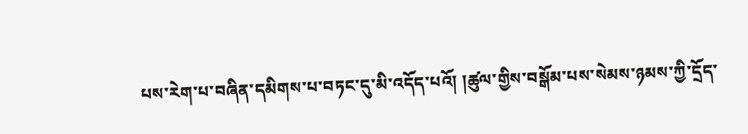པས་རེག་པ་བཞིན་དམིགས་པ་བཏང་དུ་མི་འདོད་པའོ། །ཚུལ་གྱིས་བསྒོམ་པས་སེམས་ཉམས་ཀྱི་དྲོད་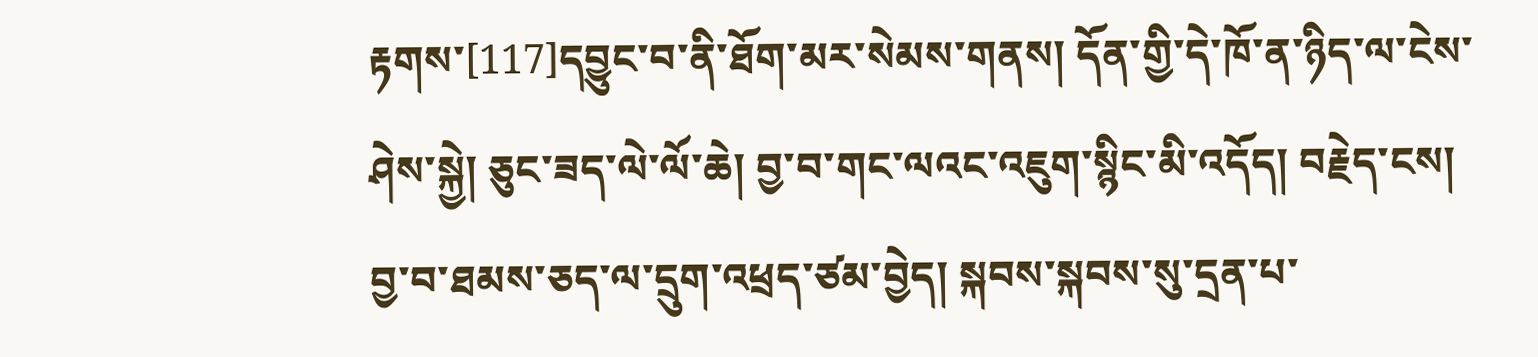རྟགས་[117]དབྱུང་བ་ནི་ཐོག་མར་སེམས་གནས། དོན་གྱི་དེ་ཁོ་ན་ཉིད་ལ་ངེས་ཤེས་སྐྱེ། ཅུང་ཟད་ལེ་ལོ་ཆེ། བྱ་བ་གང་ལའང་འཇུག་སྙིང་མི་འདོད། བརྗེད་ངས། བྱ་བ་ཐམས་ཅད་ལ་དྲུག་འཕྲད་ཙམ་བྱེད། སྐབས་སྐབས་སུ་དྲན་པ་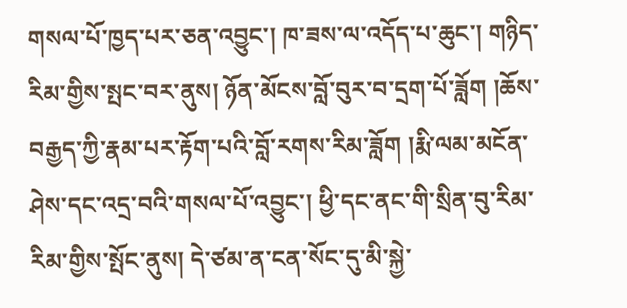གསལ་པོ་ཁྱད་པར་ཅན་འབྱུང་། ཁ་ཟས་ལ་འདོད་པ་ཆུང་། གཉིད་རིམ་གྱིས་སྤང་བར་ནུས། ཉོན་མོངས་བློ་བུར་བ་དྲག་པོ་ཟློག །ཆོས་བརྒྱད་ཀྱི་རྣམ་པར་རྟོག་པའི་བློ་རགས་རིམ་ཟློག །རྨི་ལམ་མངོན་ཤེས་དང་འདྲ་བའི་གསལ་པོ་འབྱུང་། ཕྱི་དང་ནང་གི་སྲིན་བུ་རིམ་རིམ་གྱིས་སྤོང་ནུས། དེ་ཙམ་ན་ངན་སོང་དུ་མི་སྐྱེ་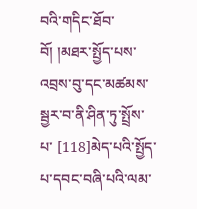བའི་གདིང་ཐོབ་བོ། །མཐར་སྤྱོད་པས་འབྲས་བུ་དང་མཚམས་སྦྱར་བ་ནི་ཤིན་ཏུ་སྤྲོས་པ་ [118]མེད་པའི་སྤྱོད་པ་དབང་བཞི་པའི་ལམ་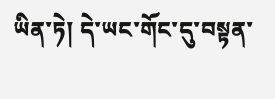ཡིན་ཏེ། དེ་ཡང་གོང་དུ་བསྟན་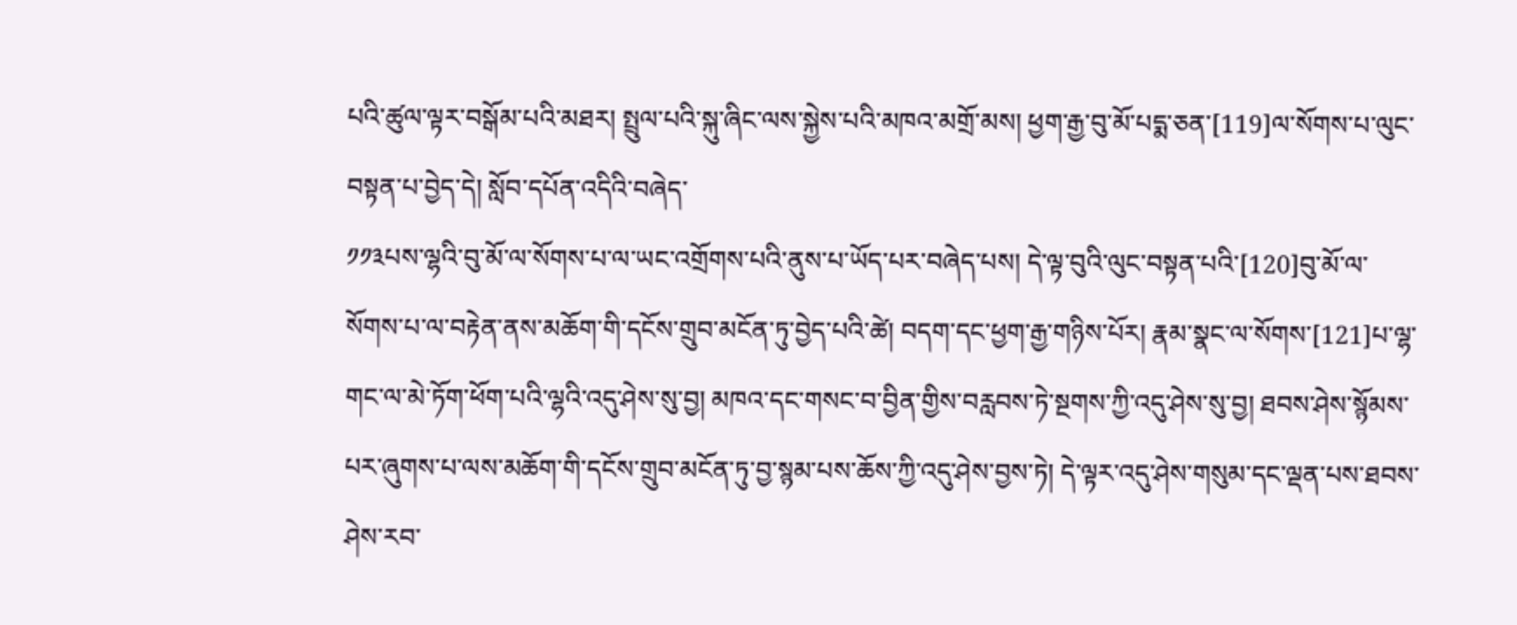པའི་ཚུལ་ལྟར་བསྒོམ་པའི་མཐར། སྤྲུལ་པའི་སྐུ་ཞིང་ལས་སྐྱེས་པའི་མཁའ་མགྲོ་མས། ཕྱག་རྒྱ་བུ་མོ་པདྨ་ཅན་[119]ལ་སོགས་པ་ལུང་བསྟན་པ་བྱེད་དེ། སློབ་དཔོན་འདིའི་བཞེད་
༡༡༣པས་ལྷའི་བུ་མོ་ལ་སོགས་པ་ལ་ཡང་འགྲོགས་པའི་ནུས་པ་ཡོད་པར་བཞེད་པས། དེ་ལྟ་བུའི་ལུང་བསྟན་པའི་[120]བུ་མོ་ལ་སོགས་པ་ལ་བརྟེན་ནས་མཆོག་གི་དངོས་གྲུབ་མངོན་ཏུ་བྱེད་པའི་ཚེ། བདག་དང་ཕྱག་རྒྱ་གཉིས་པོར། རྣམ་སྣང་ལ་སོགས་[121]པ་ལྷ་གང་ལ་མེ་ཏོག་ཕོག་པའི་ལྷའི་འདུ་ཤེས་སུ་བྱ། མཁའ་དང་གསང་བ་བྱིན་གྱིས་བརླབས་ཏེ་སྔགས་ཀྱི་འདུ་ཤེས་སུ་བྱ། ཐབས་ཤེས་སྙོམས་པར་ཞུགས་པ་ལས་མཆོག་གི་དངོས་གྲུབ་མངོན་ཏུ་བྱ་སྙམ་པས་ཆོས་ཀྱི་འདུ་ཤེས་བྱས་ཏེ། དེ་ལྟར་འདུ་ཤེས་གསུམ་དང་ལྡན་པས་ཐབས་ཤེས་རབ་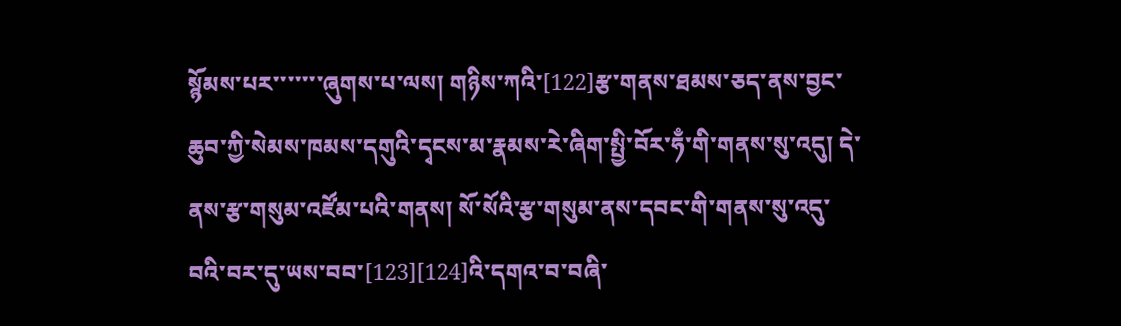སྙོམས་པར་་་་་་་ཞུགས་པ་ལས། གཉིས་ཀའི་[122]རྩ་གནས་ཐམས་ཅད་ནས་བྱང་ཆུབ་ཀྱི་སེམས་ཁམས་དགུའི་དྭངས་མ་རྣམས་རེ་ཞིག་སྤྱི་བོར་ཧྃ་གི་གནས་སུ་འདུ། དེ་ནས་རྩ་གསུམ་འཛོམ་པའི་གནས། སོ་སོའི་རྩ་གསུམ་ནས་དབང་གི་གནས་སུ་འདུ་བའི་བར་དུ་ཡས་བབ་[123][124]འི་དགའ་བ་བཞི་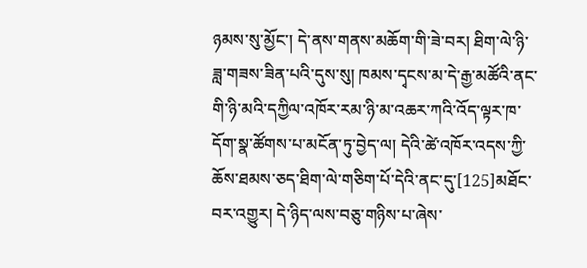ཉམས་སུ་མྱོང་། དེ་ནས་གནས་མཆོག་གི་ཟེ་བར། ཐིག་ལེ་ཉི་ཟླ་གཟས་ཟིན་པའི་དུས་སུ། ཁམས་དྭངས་མ་དེ་རྒྱ་མཚོའི་ནང་གི་ཉི་མའི་དཀྱིལ་འཁོར་རམ་ཉི་མ་འཆར་ཀའི་འོད་ལྟར་ཁ་དོག་སྣ་ཚོགས་པ་མངོན་ཏུ་བྱེད་ལ། དེའི་ཚེ་འཁོར་འདས་ཀྱི་ཆོས་ཐམས་ཅད་ཐིག་ལེ་གཅིག་པོ་དེའི་ནང་དུ་[125]མཐོང་བར་འགྱུར། དེ་ཉིད་ལས་བཅུ་གཉིས་པ་ཞེས་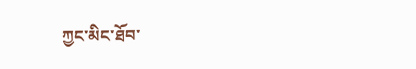ཀྱང་མིང་ཐོབ་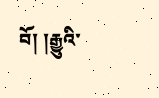བོ། །རྒྱུའི་